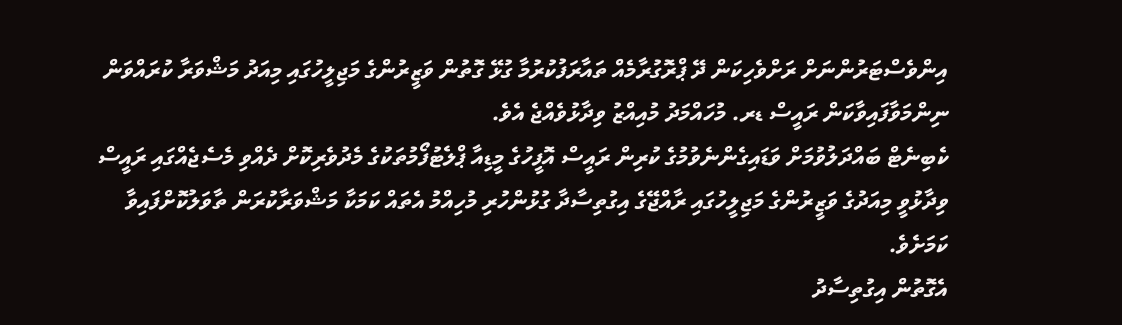އިންވެސްޓަރުންނަށް ރަށްވެހިކަން ދޭ ޕްރޮގުރާމެއް ތައާރަފުކުރުމާ ގުޅޭ ގޮތުން ވަޒީރުންގެ މަޖިލީހުގައި މިއަދު މަޝްވަރާ ކުރައްވަން ނިންމަވާފައިވާކަން ރައީސް ޑރ. މުހައްމަދު މުއިއްޒު ވިދާޅުވެއްޖެ އެވެ.
ކެބިނެޓް ބައްދަލުވުމަށް ވަޑައިގެންނެވުމުގެ ކުރިން ރައީސް އޮފީހުގެ މީޑިއާ ޕްލެޓުފޯމުތަކުގެ މެދުވެރިކޮށް ދެއްވި މެސެޖެއްގައި ރައީސް ވިދާޅުވީ މިއަދުގެ ވަޒީރުންގެ މަޖިލީހުގައި ރާއްޖޭގެ އިގުތިސާދާ ގުޅުންހުރި މުހިއްމު އެތައް ކަމަކާ މަޝްވަރާކުރަން ތާވަލުކޮށްފައިވާ ކަމަށެވެ.
އެގޮތުން އިގުތިސާދު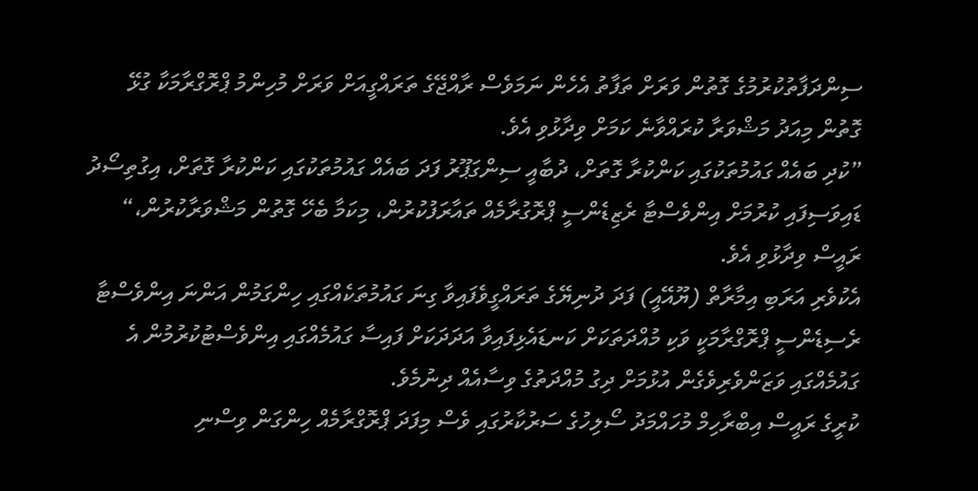ސިންދަފާތުކުރުމުގެ ގޮތުން ވަރަށް ތަފާތު އެހެން ނަމަވެސް ރާއްޖޭގެ ތަރައްގީއަށް ވަރަށް މުހިންމު ޕްރޮގްރާމަކާ ގުޅޭ ގޮތުން މިއަދު މަޝްވަރާ ކުރައްވާނެ ކަމަށް ވިދާޅުވި އެވެ.
”ކުދި ބައެއް ގައުމުތަކުގައި ކަންކުރާ ގޮތަށް، ދުބާއީ ސިންގަޕޫރު ފަދަ ބައެއް ގައުމުތަކުގައި ކަންކުރާ ގޮތަށް، އިގުތިސޯދު ޑައިވަސިފައި ކުރުމަށް އިންވެސްޓާ ރެޒިޑެންސީ ޕްރޮގުރާމެއް ތައާރަފުކުރުން، މިކަމާ ބެހޭ ގޮތުން މަޝްވަރާކުރުން،“ ރައީސް ވިދާޅުވި އެވެ.
އެކުވެރި އަރަބި އިމާރާތް (ޔޫއޭއީ) ފަދަ ދުނިޔޭގެ ތަރައްގީވެފައިވާ ގިނަ ގައުމުތަކެއްގައި ހިންގަމުން އަންނަ އިންވެސްޓާ ރެސިޑެންސީ ޕްރޮގްރާމަކީ ވަކި މުއްދަތަކަށް ކަނޑައެޅިފައިވާ އަދަދަކަށް ފައިސާ ގައުމެއްގައި އިންވެސްޓުކުރުމުން އެ ގައުމެއްގައި ވަޒަންވެރިވެގެން އުޅުމަށް ދިގު މުއްދަތުގެ ވިސާއެއް ދިނުމެވެ.
ކުރީގެ ރައީސް އިބްރާހިމް މުހައްމަދު ސޯލިހުގެ ސަރުކާރުގައި ވެސް މިފަދަ ޕްރޮގްރާމެއް ހިންގަން ވިސްނި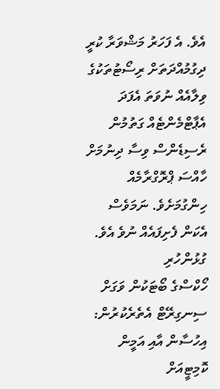އެވެ. އެ ފަހަރު މަޝްވަރާ ކުރީ ދިގުމުއްދަތަށް ރިސޯޓުތަކުގެ ވިލާއެއް ނުވަތަ އެފަދަ އެޕާޓްމެންޓެއް ގަތުމުން ރެސިޑެންސް ވިސާ ދިނުމަށް ހާއްސަ ޕްރޮގްރާމެއް ހިންގުމަށެވެ. ނަމަވެސް އެކަން ފެށިފައެއް ނުވެ އެވެ.
ގުޅުންހުރި
ހޯކްސްގެ ބޯޓަކުން ވަގަށް ސިނގިރޭޓް އެތެރެކުރުން: އިހުސާން އާއި އަމީން ކޮމިޓީއަށް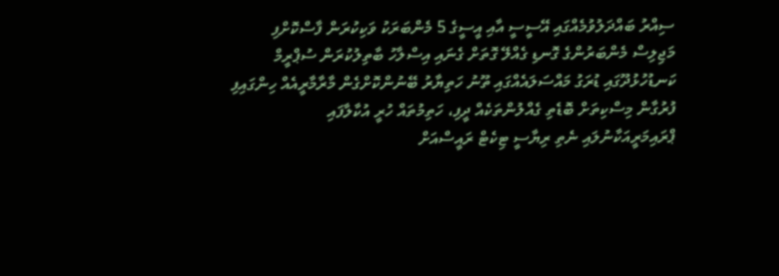ސިއްރު ބައްދަލުވުމެއްގައި އޭސީސީ އާއި އީސީގެ 5 މެންބަރަކު ވަކިކުރަން ފާސްކޮށްފި
މަޖިލިސް މެންބަރުންގެ ގޮނޑި ގެއްލޭ ގޮތަށް ގެނައި އިސްލާހު ބާތިލުކުރަން ސުޕްރީމް
ކަނޑުހުޅުދޫގައި ޑުރަގު މައްސަލައެއްގައި ތޫނު ހަތިޔާރު ބޭނުންކޮށްގެން މާރާމާރީއެއް ހިންގައިފި
ފުރުގާން މިސްކިތަށް ބޮޑެތި ގެއްލުންތަކެއް ދީފި، ހަތިމުތައް ހުރީ އުކާލާފައި
ޕްރައިމަރީއަކާނުލައި ނެތި ރިޔާސީ ޓިކެޓް ރައީސްއަށް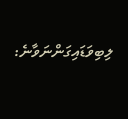ލިބިވަޑައިގަންނަވާނެ: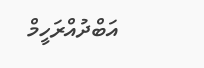އަބްދުއްރަހީމް